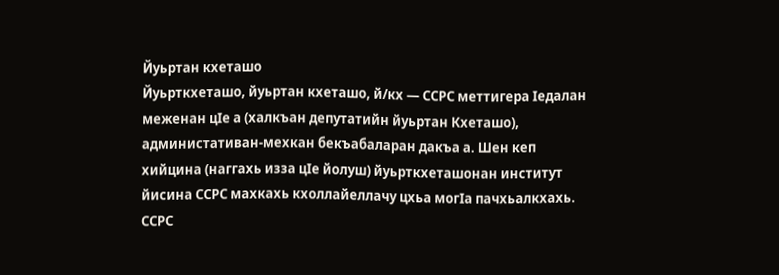Йуьртан кхеташо
Йуьрткхеташо, йуьртан кхеташо, й/кх — ССРС меттигера Ӏедалан меженан цӀе а (халкъан депутатийн йуьртан Кхеташо), администативан-мехкан бекъабаларан дакъа а. Шен кеп хийцина (наггахь изза цӀе йолуш) йуьрткхеташонан институт йисина ССРС махкахь кхоллайеллачу цхьа могӀа пачхьалкхахь.
ССРС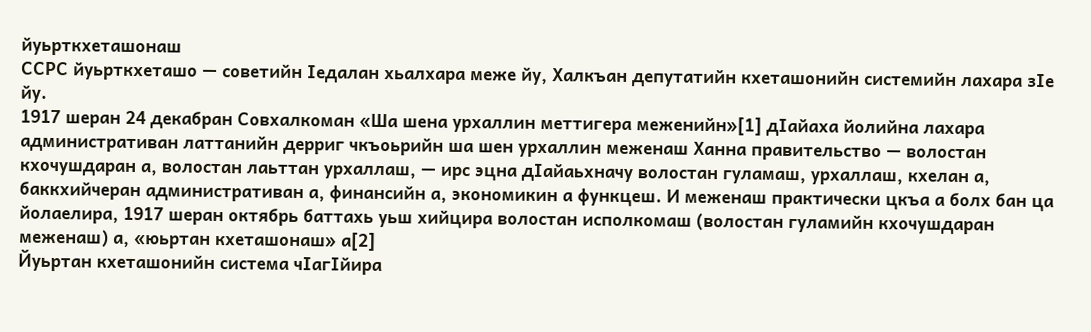йуьрткхеташонаш
ССРС йуьрткхеташо — советийн Ӏедалан хьалхара меже йу, Халкъан депутатийн кхеташонийн системийн лахара зӀе йу.
1917 шеран 24 декабран Совхалкоман «Ша шена урхаллин меттигера меженийн»[1] дӀайаха йолийна лахара административан латтанийн дерриг чкъоьрийн ша шен урхаллин меженаш Ханна правительство — волостан кхочушдаран а, волостан лаьттан урхаллаш, — ирс эцна дӀайаьхначу волостан гуламаш, урхаллаш, кхелан а, баккхийчеран административан а, финансийн а, экономикин а функцеш. И меженаш практически цкъа а болх бан ца йолаелира, 1917 шеран октябрь баттахь уьш хийцира волостан исполкомаш (волостан гуламийн кхочушдаран меженаш) а, «юьртан кхеташонаш» а[2]
Йуьртан кхеташонийн система чӀагӀйира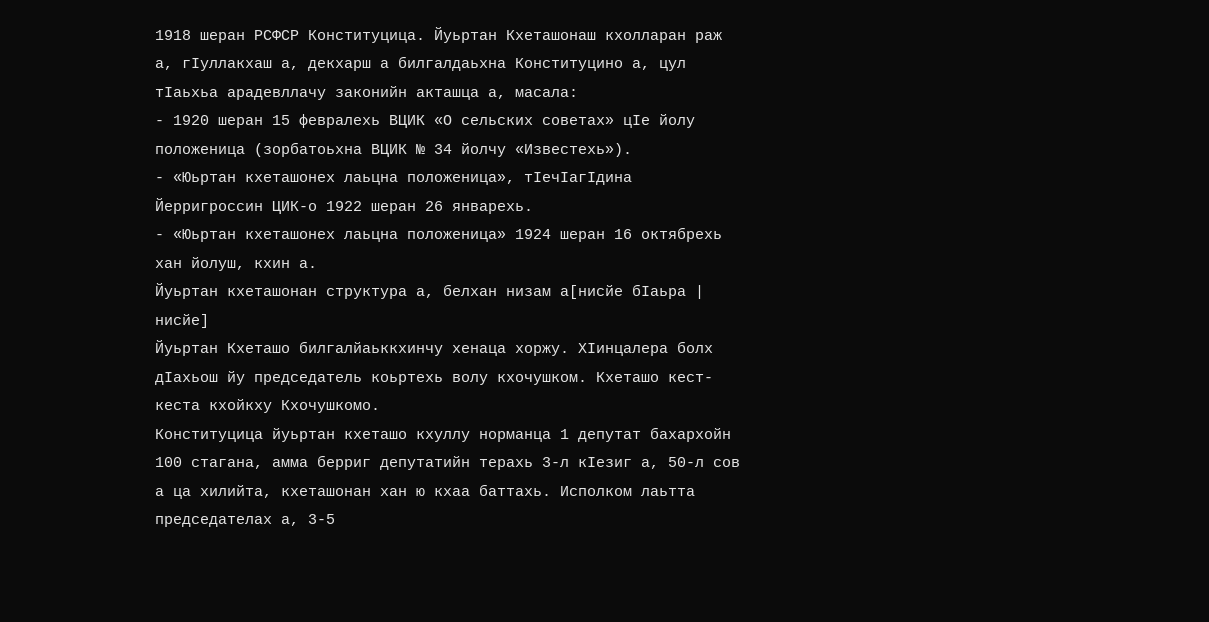1918 шеран РСФСР Конституцица. Йуьртан Кхеташонаш кхолларан раж а, гӀуллакхаш а, декхарш а билгалдаьхна Конституцино а, цул тӀаьхьа арадевллачу законийн акташца а, масала:
- 1920 шеран 15 февралехь ВЦИК «О сельских советах» цӀе йолу положеница (зорбатоьхна ВЦИК № 34 йолчу «Известехь»).
- «Юьртан кхеташонех лаьцна положеница», тӀечӀагӀдина Йерригроссин ЦИК-о 1922 шеран 26 январехь.
- «Юьртан кхеташонех лаьцна положеница» 1924 шеран 16 октябрехь хан йолуш, кхин а.
Йуьртан кхеташонан структура а, белхан низам а[нисйе бӀаьра | нисйе]
Йуьртан Кхеташо билгалйаьккхинчу хенаца хоржу. ХӀинцалера болх дӀахьош йу председатель коьртехь волу кхочушком. Кхеташо кест-кеста кхойкху Кхочушкомо.
Конституцица йуьртан кхеташо кхуллу норманца 1 депутат бахархойн 100 стагана, амма берриг депутатийн терахь 3-л кӀезиг а, 50-л сов а ца хилийта, кхеташонан хан ю кхаа баттахь. Исполком лаьтта председателах а, 3-5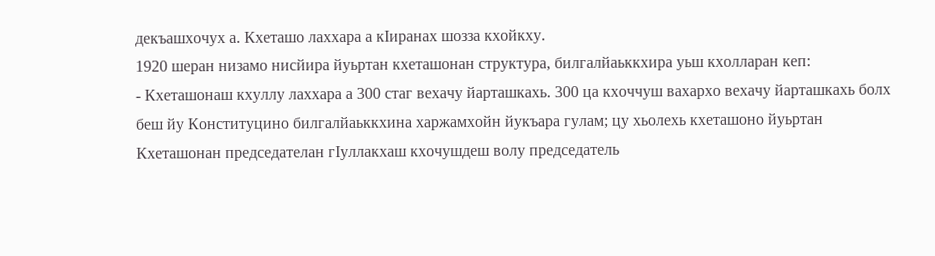декъашхочух а. Кхеташо лаххара а кӀиранах шозза кхойкху.
1920 шеран низамо нисйира йуьртан кхеташонан структура, билгалйаьккхира уьш кхолларан кеп:
- Кхеташонаш кхуллу лаххара а 300 стаг вехачу йарташкахь. 300 ца кхоччуш вахархо вехачу йарташкахь болх беш йу Конституцино билгалйаьккхина харжамхойн йукъара гулам; цу хьолехь кхеташоно йуьртан Кхеташонан председателан гӀуллакхаш кхочушдеш волу председатель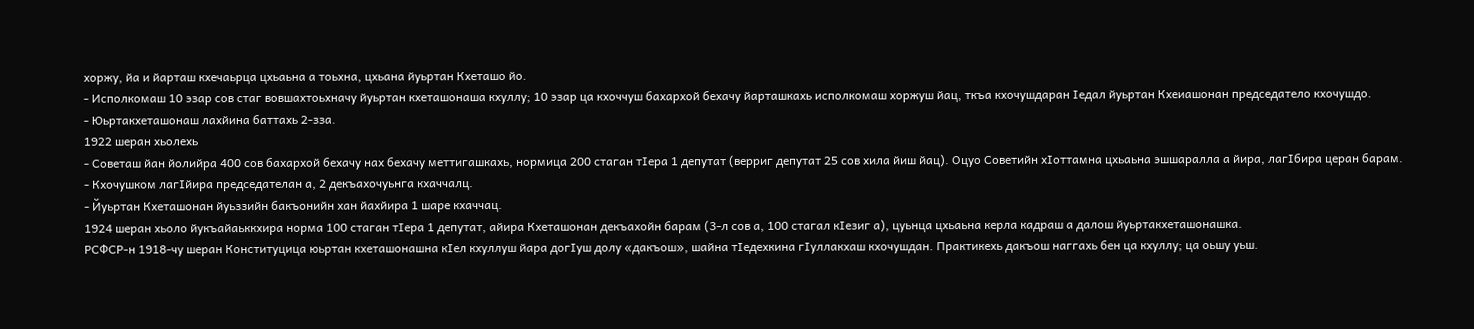хоржу, йа и йарташ кхечаьрца цхьаьна а тоьхна, цхьана йуьртан Кхеташо йо.
- Исполкомаш 10 эзар сов стаг вовшахтоьхначу йуьртан кхеташонаша кхуллу; 10 эзар ца кхоччуш бахархой бехачу йарташкахь исполкомаш хоржуш йац, ткъа кхочушдаран Ӏедал йуьртан Кхеиашонан председатело кхочушдо.
- Юьртакхеташонаш лахйина баттахь 2-зза.
1922 шеран хьолехь
- Советаш йан йолийра 400 сов бахархой бехачу нах бехачу меттигашкахь, нормица 200 стаган тӀера 1 депутат (верриг депутат 25 сов хила йиш йац). Оцуо Советийн хӀоттамна цхьаьна эшшаралла а йира, лагӀбира церан барам.
- Кхочушком лагӀйира председателан а, 2 декъахочуьнга кхаччалц.
- Йуьртан Кхеташонан йуьззийн бакъонийн хан йахйира 1 шаре кхаччац.
1924 шеран хьоло йукъайаьккхира норма 100 стаган тӀера 1 депутат, айира Кхеташонан декъахойн барам (3-л сов а, 100 стагал кӀезиг а), цуьнца цхьаьна керла кадраш а далош йуьртакхеташонашка.
РСФСР-н 1918-чу шеран Конституцица юьртан кхеташонашна кӀел кхуллуш йара догӀуш долу «дакъош», шайна тӀедехкина гӀуллакхаш кхочушдан. Практикехь дакъош наггахь бен ца кхуллу; ца оьшу уьш.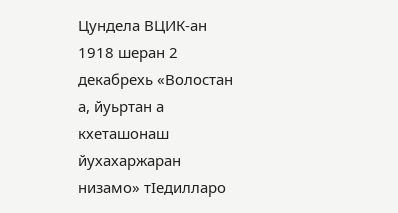Цундела ВЦИК-ан 1918 шеран 2 декабрехь «Волостан а, йуьртан а кхеташонаш йухахаржаран низамо» тӀедилларо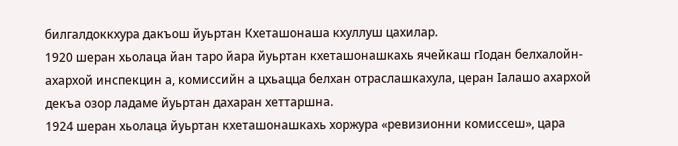билгалдоккхура дакъош йуьртан Кхеташонаша кхуллуш цахилар.
1920 шеран хьолаца йан таро йара йуьртан кхеташонашкахь ячейкаш гӀодан белхалойн-ахархой инспекцин а, комиссийн а цхьацца белхан отраслашкахула, церан Ӏалашо ахархой декъа озор ладаме йуьртан дахаран хеттаршна.
1924 шеран хьолаца йуьртан кхеташонашкахь хоржура «ревизионни комиссеш», цара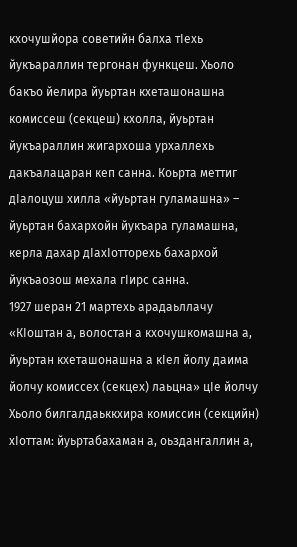кхочушйора советийн балха тӀехь йукъараллин тергонан функцеш. Хьоло бакъо йелира йуьртан кхеташонашна комиссеш (секцеш) кхолла, йуьртан йукъараллин жигархоша урхаллехь дакъалацаран кеп санна. Коьрта меттиг дӀалоцуш хилла «йуьртан гуламашна» – йуьртан бахархойн йукъара гуламашна, керла дахар дӀахӀотторехь бахархой йукъаозош мехала гӀирс санна.
1927 шеран 21 мартехь арадаьллачу «КӀоштан а, волостан а кхочушкомашна а, йуьртан кхеташонашна а кӀел йолу даима йолчу комиссех (секцех) лаьцна» цӀе йолчу Хьоло билгалдаьккхира комиссин (секцийн) хӀоттам: йуьртабахаман а, оьздангаллин а,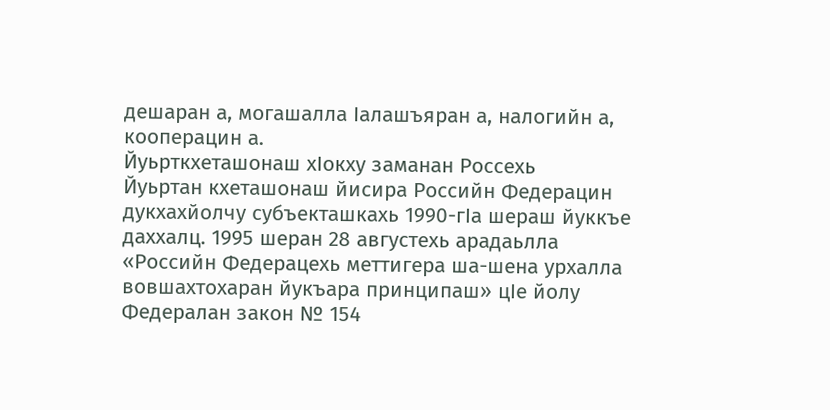дешаран а, могашалла Ӏалашъяран а, налогийн а, кооперацин а.
Йуьрткхеташонаш хӀокху заманан Россехь
Йуьртан кхеташонаш йисира Российн Федерацин дукхахйолчу субъекташкахь 1990-гӀа шераш йуккъе даххалц. 1995 шеран 28 августехь арадаьлла «Российн Федерацехь меттигера ша-шена урхалла вовшахтохаран йукъара принципаш» цӀе йолу Федералан закон № 154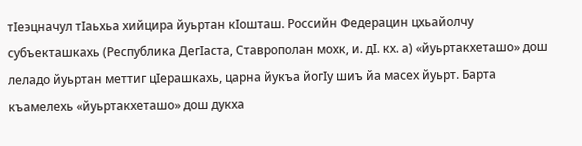тӀеэцначул тӀаьхьа хийцира йуьртан кӀошташ. Российн Федерацин цхьайолчу субъекташкахь (Республика ДегӀаста, Ставрополан мохк, и. дӀ. кх. а) «йуьртакхеташо» дош леладо йуьртан меттиг цӀерашкахь, царна йукъа йогӀу шиъ йа масех йуьрт. Барта къамелехь «йуьртакхеташо» дош дукха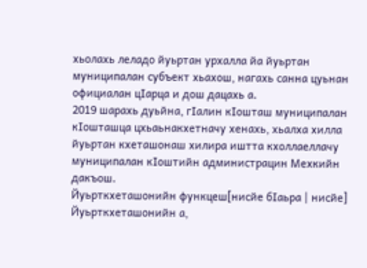хьолахь леладо йуьртан урхалла йа йуьртан муниципалан субъект хьахош, нагахь санна цуьнан официалан цӀарца и дош дацахь а.
2019 шарахь дуьйна, гӀалин кӀошташ муниципалан кӀошташца цхьаьнакхетначу хенахь, хьалха хилла йуьртан кхеташонаш хилира иштта кхоллаеллачу муниципалан кӀоштийн администрацин Мехкийн дакъош.
Йуьрткхеташонийн функцеш[нисйе бӀаьра | нисйе]
Йуьрткхеташонийн а,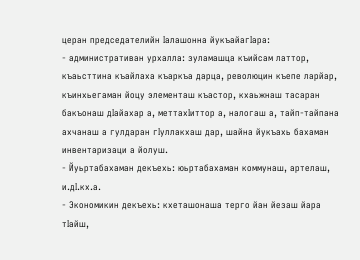церан председателийн Ӏалашонна йукъайагӀара:
- административан урхалла: зуламашца къийсам латтор, къаьсттина къайлаха къаркъа дарца, революцин къепе ларйар, къинхьегаман йоцу элементаш къастор, кхаьжнаш тасаран бакъонаш дӀайахар а, меттахӀиттор а, налогаш а, тайп-тайпана ахчанаш а гулдаран гӀуллакхаш дар, шайна йукъахь бахаман инвентаризаци а йолуш.
- Йуьртабахаман декъехь: юьртабахаман коммунаш, артелаш, и.дӀ.кх.а.
- Экономикин декъехь: кхеташонаша терго йан йезаш йара тӀайш,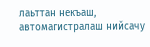лаьттан некъаш, автомагистралаш нийсачу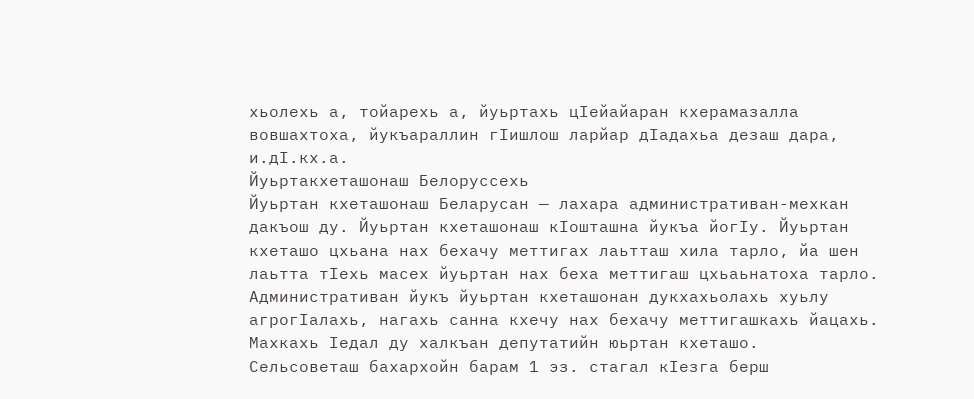хьолехь а, тойарехь а, йуьртахь цӀейайаран кхерамазалла вовшахтоха, йукъараллин гӀишлош ларйар дӀадахьа дезаш дара, и.дӀ.кх.а.
Йуьртакхеташонаш Белоруссехь
Йуьртан кхеташонаш Беларусан — лахара административан-мехкан дакъош ду. Йуьртан кхеташонаш кӀошташна йукъа йогӀу. Йуьртан кхеташо цхьана нах бехачу меттигах лаьтташ хила тарло, йа шен лаьтта тӀехь масех йуьртан нах беха меттигаш цхьаьнатоха тарло. Административан йукъ йуьртан кхеташонан дукхахьолахь хуьлу агрогӀалахь, нагахь санна кхечу нах бехачу меттигашкахь йацахь. Махкахь Ӏедал ду халкъан депутатийн юьртан кхеташо.
Сельсоветаш бахархойн барам 1 эз. стагал кӀезга берш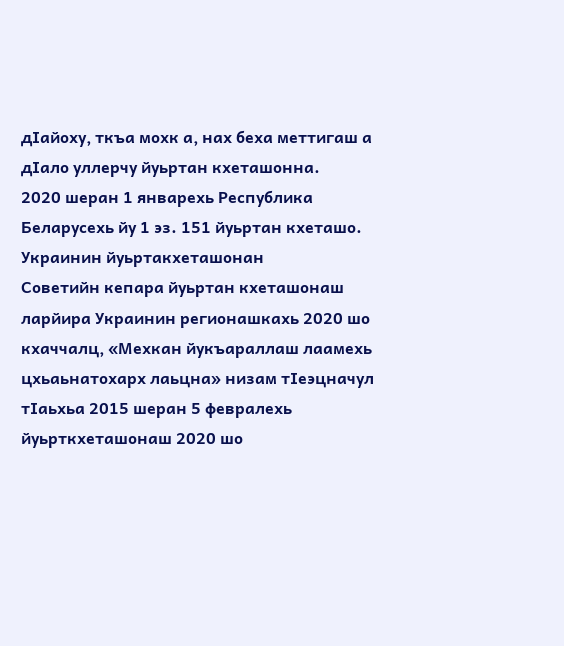дӀайоху, ткъа мохк а, нах беха меттигаш а дӀало уллерчу йуьртан кхеташонна.
2020 шеран 1 январехь Республика Беларусехь йу 1 эз. 151 йуьртан кхеташо.
Украинин йуьртакхеташонан
Советийн кепара йуьртан кхеташонаш ларйира Украинин регионашкахь 2020 шо кхаччалц, «Мехкан йукъараллаш лаамехь цхьаьнатохарх лаьцна» низам тӀеэцначул тӀаьхьа 2015 шеран 5 февралехь йуьрткхеташонаш 2020 шо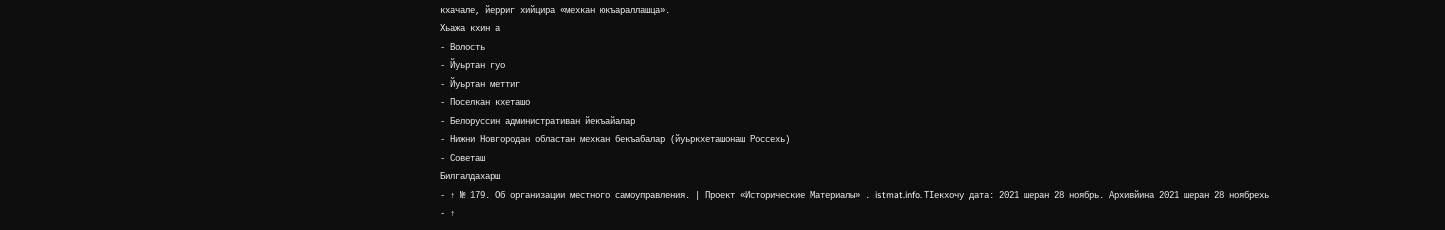кхачале, йерриг хийцира «мехкан юкъараллашца».
Хьажа кхин а
- Волость
- Йуьртан гуо
- Йуьртан меттиг
- Поселкан кхеташо
- Белоруссин административан йекъайалар
- Нижни Новгородан областан мехкан бекъабалар (йуьркхеташонаш Россехь)
- Советаш
Билгалдахарш
- ↑ № 179. Об организации местного самоуправления. | Проект «Исторические Материалы» . istmat.info. ТӀекхочу дата: 2021 шеран 28 ноябрь. Архивйина 2021 шеран 28 ноябрехь
- ↑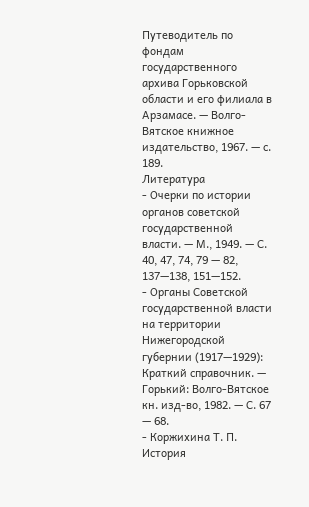Путеводитель по фондам государственного архива Горьковской области и его филиала в Арзамасе. — Волго-Вятское книжное издательство, 1967. — с. 189.
Литература
- Очерки по истории органов советской государственной власти. — М., 1949. — С. 40, 47, 74, 79 — 82, 137—138, 151—152.
- Органы Советской государственной власти на территории Нижегородской губернии (1917—1929): Краткий справочник. — Горький: Волго-Вятское кн. изд-во, 1982. — С. 67 — 68.
- Коржихина Т. П. История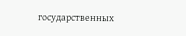государственных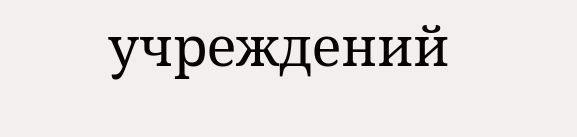учреждений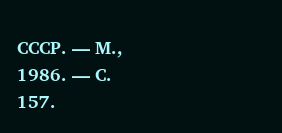СССР. — М., 1986. — С. 157.